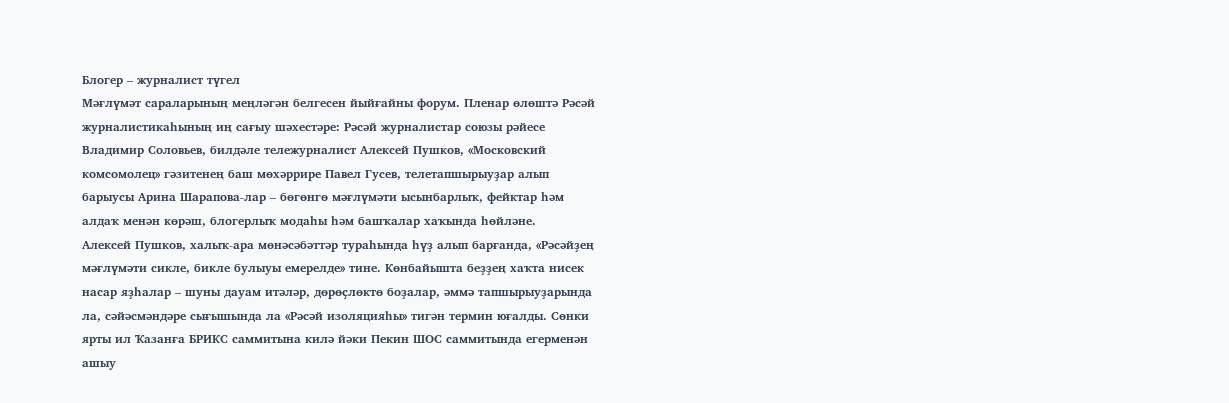Блогер – журналист түгел
Мәғлүмәт сараларының меңләгән белгесен йыйғайны форум. Пленар өлөштә Рәсәй журналистикаһының иң сағыу шәхестәре: Рәсәй журналистар союзы рәйесе Владимир Соловьев, билдәле тележурналист Алексей Пушков, «Московский комсомолец» гәзитенең баш мөхәррире Павел Гусев, телетапшырыуҙар алып барыусы Арина Шарапова-лар – бөгөнгө мәғлүмәти ысынбарлыҡ, фейктар һәм алдаҡ менән көрәш, блогерлыҡ модаһы һәм башҡалар хаҡында һөйләне.
Алексей Пушков, халыҡ-ара мөнәсәбәттәр тураһында һүҙ алып барғанда, «Рәсәйҙең мәғлүмәти сикле, бикле булыуы емерелде» тине. Көнбайышта беҙҙең хаҡта нисек насар яҙһалар – шуны дауам итәләр, дөрөҫлөктө боҙалар, әммә тапшырыуҙарында ла, сәйәсмәндәре сығышында ла «Рәсәй изоляцияһы» тигән термин юғалды. Сөнки ярты ил Ҡазанға БРИКС саммитына килә йәки Пекин ШОС саммитында егерменән ашыу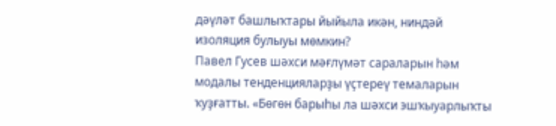дәүләт башлыҡтары йыйыла икән, ниндәй изоляция булыуы мөмкин?
Павел Гусев шәхси мәғлүмәт сараларын һәм модалы тенденцияларҙы үҫтереү темаларын ҡуҙғатты. «Бөгөн барыһы ла шәхси эшҡыуарлыҡты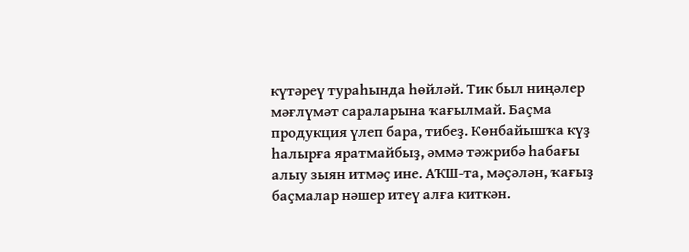күтәреү тураһында һөйләй. Тик был ниңәлер мәғлүмәт сараларына ҡағылмай. Баҫма продукция үлеп бара, тибеҙ. Көнбайышҡа күҙ һалырға яратмайбыҙ, әммә тәжрибә һабағы алыу зыян итмәҫ ине. АҠШ-та, мәҫәлән, ҡағыҙ баҫмалар нәшер итеү алға киткән.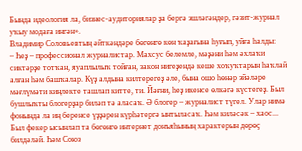Бында идеология ла, бизнес-аудиториялар ҙа бергә эшләгәндер, гәзит-журнал уҡыу модаға ингән».
Владимир Соловьевтың әйткәндәре бөгөнгө көн ҡаҙағына һуғып, уйға һалды:
– Һеҙ – профессионал журналистар. Махсус белемле, мәҙәни һәм әхлаҡи сиктәрҙе тотҡан, яуаплылыҡ тойған, закон нигеҙендә кеше хоҡуҡтарын һаҡлай алған һәм башҡалар. Күҙ алдына килтерегеҙ әле, бына ошо һөнәр эйәләре мәғлүмәти киңлекте ташлап китте, ти. Йәғни, һеҙ икенсе өлкәгә күстегеҙ. Был бушлыҡты блогерҙар биләп тә аласаҡ. Ә блогер – журналист түгел. Улар нимә фонында ла иң беренсе үҙҙәрен күрһәтергә ынтыласаҡ. Һәм киләсәк – хаос...
Был фекер ысынлап та бөгөнгө интернет донъяһының характерын дөрөҫ билдәләй. Һәм Союз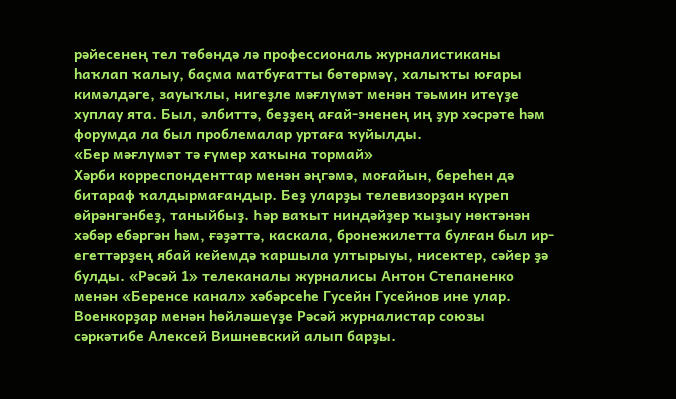рәйесенең тел төбөндә лә профессиональ журналистиканы һаҡлап ҡалыу, баҫма матбуғатты бөтөрмәү, халыҡты юғары кимәлдәге, зауыҡлы, нигеҙле мәғлүмәт менән тәьмин итеүҙе хуплау ята. Был, әлбиттә, беҙҙең ағай-эненең иң ҙур хәсрәте һәм форумда ла был проблемалар уртаға ҡуйылды.
«Бер мәғлүмәт тә ғүмер хаҡына тормай»
Хәрби корреспонденттар менән әңгәмә, моғайын, береһен дә битараф ҡалдырмағандыр. Беҙ уларҙы телевизорҙан күреп өйрәнгәнбеҙ, таныйбыҙ. Һәр ваҡыт ниндәйҙер ҡыҙыу нөктәнән хәбәр ебәргән һәм, ғәҙәттә, каскала, бронежилетта булған был ир-егеттәрҙең ябай кейемдә ҡаршыла ултырыуы, нисектер, сәйер ҙә булды. «Рәсәй 1» телеканалы журналисы Антон Степаненко менән «Беренсе канал» хәбәрсеһе Гусейн Гусейнов ине улар. Военкорҙар менән һөйләшеүҙе Рәсәй журналистар союзы сәркәтибе Алексей Вишневский алып барҙы.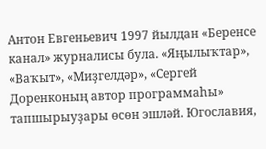Антон Евгеньевич 1997 йылдан «Беренсе канал» журналисы була. «Яңылыҡтар», «Ваҡыт», «Миҙгелдәр», «Сергей Доренконың автор программаһы» тапшырыуҙары өсөн эшләй. Югославия,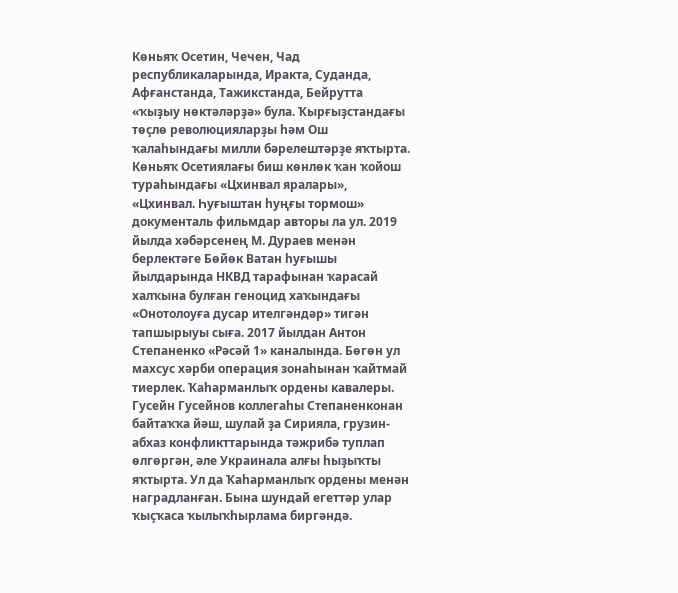Көньяҡ Осетин, Чечен, Чад республикаларында, Иракта, Суданда, Афғанстанда, Тажикстанда, Бейрутта «ҡыҙыу нөктәләрҙә» була. Ҡырғыҙстандағы төҫлө революцияларҙы һәм Ош ҡалаһындағы милли бәрелештәрҙе яҡтырта. Көньяҡ Осетиялағы биш көнлөк ҡан ҡойош тураһындағы «Цхинвал яралары», «Цхинвал. Һуғыштан һуңғы тормош» документаль фильмдар авторы ла ул. 2019 йылда хәбәрсенең М. Дураев менән берлектәге Бөйөк Ватан һуғышы йылдарында НКВД тарафынан ҡарасай халҡына булған геноцид хаҡындағы «Онотолоуға дусар ителгәндәр» тигән тапшырыуы сыға. 2017 йылдан Антон Степаненко «Рәсәй 1» каналында. Бөгөн ул махсус хәрби операция зонаһынан ҡайтмай тиерлек. Ҡаһарманлыҡ ордены кавалеры.
Гусейн Гусейнов коллегаһы Степаненконан байтаҡҡа йәш, шулай ҙа Сирияла, грузин-абхаз конфликттарында тәжрибә туплап өлгөргән, әле Украинала алғы һыҙыҡты яҡтырта. Ул да Ҡаһарманлыҡ ордены менән наградланған. Бына шундай егеттәр улар ҡыҫҡаса ҡылыҡһырлама биргәндә.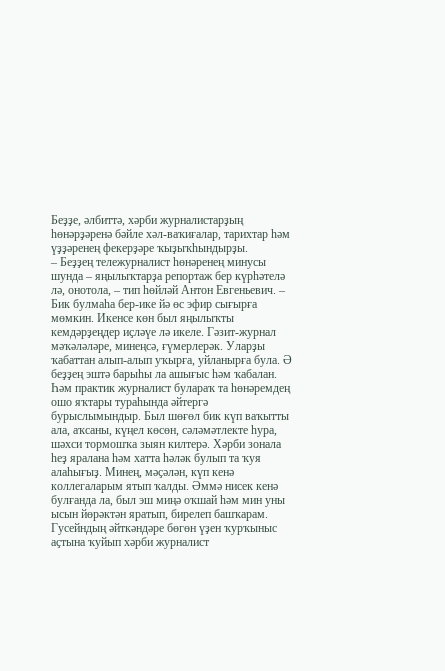Беҙҙе, әлбиттә, хәрби журналистарҙың һөнәрҙәренә бәйле хәл-ваҡиғалар, тарихтар һәм үҙҙәренең фекерҙәре ҡыҙыҡһындырҙы.
– Беҙҙең тележурналист һөнәренең минусы шунда – яңылыҡтарҙа репортаж бер күрһәтелә лә, онотола, – тип һөйләй Антон Евгеньевич. – Бик булмаһа бер-ике йә өс эфир сығырға мөмкин. Икенсе көн был яңылыҡты кемдәрҙеңдер иҫләүе лә икеле. Гәзит-журнал мәҡәләләре, минеңсә, ғүмерлерәк. Уларҙы ҡабаттан алып-алып уҡырға, уйланырға була. Ә беҙҙең эштә барыһы ла ашығыс һәм ҡабалан. Һәм практик журналист булараҡ та һөнәремдең ошо яҡтары тураһында әйтергә бурыслымындыр. Был шөғөл бик күп ваҡытты ала, аҡсаны, күңел көсөн, сәләмәтлекте һура, шәхси тормошҡа зыян килтерә. Хәрби зонала һеҙ яралана һәм хатта һәләк булып та ҡуя алаһығыҙ. Минең, мәҫәлән, күп кенә коллегаларым ятып ҡалды. Әммә нисек кенә булғанда ла, был эш миңә оҡшай һәм мин уны ысын йөрәктән яратып, бирелеп башҡарам.
Гусейндың әйткәндәре бөгөн үҙен ҡурҡыныс аҫтына ҡуйып хәрби журналист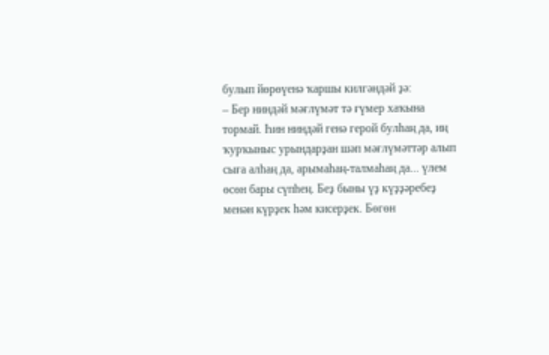булып йөрөүенә ҡаршы килгәндәй ҙә:
– Бер ниндәй мәғлүмәт тә ғүмер хаҡына тормай. Һин ниндәй генә герой булһаң да, иң ҡурҡыныс урындарҙан шәп мәғлүмәттәр алып сыға алһаң да, арымаһаң-талмаһаң да... үлем өсөн бары сүпһең. Беҙ быны үҙ күҙҙәребеҙ менән күрҙек һәм кисерҙек. Бөгөн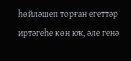һөйләшеп торған егеттәр иртәгеһе көн юҡ, әле генә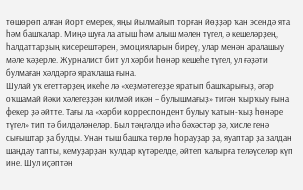төшөрөп алған йорт емерек, яңы йылмайып торған йөҙҙәр ҡан эсендә ята һәм башҡалар. Миңә шуға ла атыш һәм алыш мәлен түгел, ә кешеләрҙең, һалдаттарҙың кисерештәрен, эмоцияларын биреү, улар менән аралашыу мәле ҡәҙерле. Журналист бит ул хәрби һөнәр кешеһе түгел, ул ғәҙәти булмаған хәлдәргә яраҡлаша ғына.
Шулай уҡ егеттәрҙең икеһе лә «хеҙмәтегеҙҙе яратып башҡарығыҙ, әгәр оҡшамай йәки хәлегеҙҙән килмәй икән – булышмағыҙ» тигән ҡырҡыу ғына фекер ҙә әйтте. Тағы ла «хәрби корреспондент булыу ҡатын-ҡыҙ һөнәре түгел» тип тә билдәләнеләр. Был тәңгәлдә иһә бәхәстәр ҙә, хисле генә сығыштар ҙа булды. Унан тыш башҡа төрлө һорауҙар ҙа, яуаптар ҙа залдан шаңдау тапты, кемуҙарҙан ҡулдар күтәрелде, әйтеп ҡалырға теләүселәр күп ине. Шул иҫәптән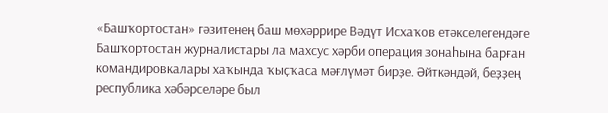«Башҡортостан» гәзитенең баш мөхәррире Вәдүт Исхаҡов етәкселегендәге Башҡортостан журналистары ла махсус хәрби операция зонаһына барған командировкалары хаҡында ҡыҫҡаса мәғлүмәт бирҙе. Әйткәндәй, беҙҙең республика хәбәрселәре был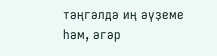тәңгәлдә иң әүҙеме һәм, әгәр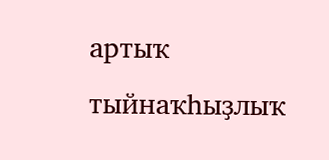артыҡ тыйнаҡһыҙлыҡ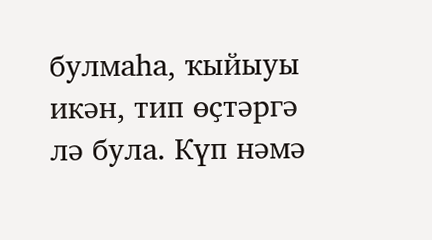булмаһа, ҡыйыуы икән, тип өҫтәргә лә була. Күп нәмә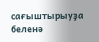сағыштырыуҙа беленә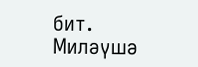бит.
Миләүшә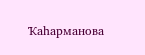Ҡаһарманова